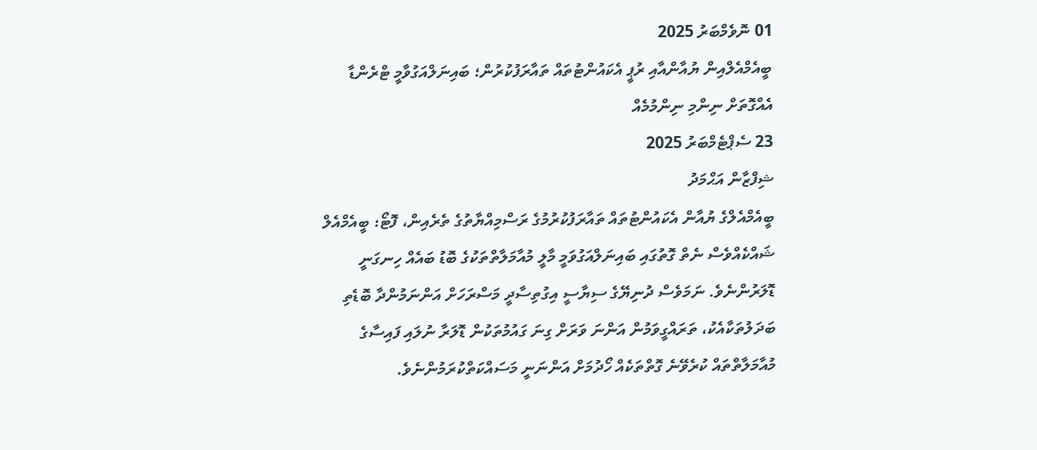01 ނޮވެމްބަރު 2025
ބީއެމްއެލްއިން ޔުއާންއާއި ރުޕީ އެކައުންޓުތައް ތައާރަފުކުރުން؛ ބައިނަލްއަގުވާމީ ޓްރެންޑާ އެއްގޮތަށް ނިންމި ނިންމުމެއް
23 ސެޕްޓެމްބަރު 2025
ޝިފްޒާން އަޙްމަދު
ބީއެމްއެލްގެ ޔުއާން އެކައުންޓުތައް ތައާރަފުކުރުމުގެ ރަސްމިއްޔާތުގެ ތެރެއިން، ފޮޓޯ: ބީއެމްއެލް
ޝައްކެއްވެސް ނެތް ގޮތުގައި ބައިނަލްއަގުވަމީ މާލީ މުއާމަލާތްތަކުގެ ބޮޑު ބައެއް ހިނގަނީ ޑޮލަރުންނެވެ. ނަމަވެސް ދުނިޔޭގެ ސިޔާސީ އިގުތިސާދީ މަސްރަހަށް އަންނަމުންދާ ބޮޑެތި ބަދަލުތަކާއެކު، ތަރައްގީވަމުން އަންނަ ވަރަށް ގިނަ ގައުމުތަކުން ޑޮލަރާ ނުލައި ފައިސާގެ މުއާމަލާތްތައް ކުރެވޭނެ ގޮތްތަކެއް ހޯދުމަށް އަންނަނީ މަސައްކަތްކުރަމުންނެވެ.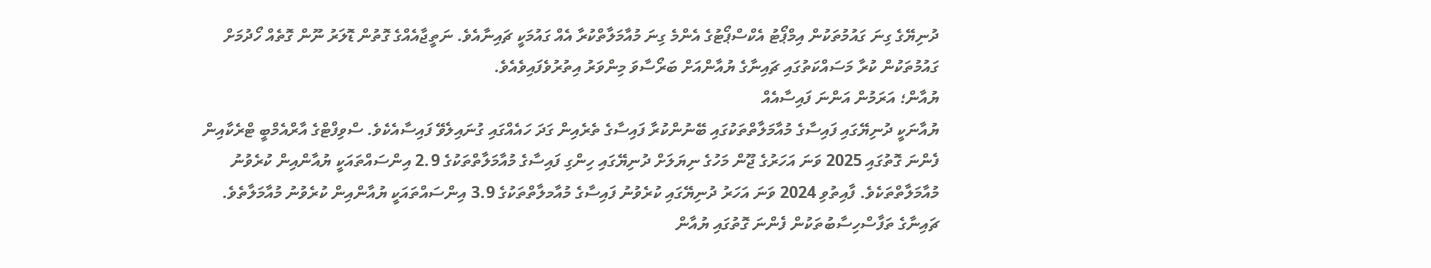ދުނިޔޭގެ ގިނަ ގައުމުތަކުން އިމްޕޯޓު އެކްސްޕޯޓުގެ އެންމެ ގިނަ މުއާމަލާތްކުރާ އެއް ގައުމަކީ ޗައިނާއެވެ. ނަތީޖާއެއްގެ ގޮތުން ޑޮލަރު ނޫން ގޮތެއް ހޯދުމަށް ގައުމުތަކުން ކުރާ މަސައްކަތުގައި ޗައިނާގެ ޔުއާންއަށް ބަރޯސާވަ މިންވަރު އިތުރުވެފައިވެއެވެ.
ޔުއާން؛ އަރަމުން އަންނަ ފައިސާއެއް
ޔުއާނަކީ ދުނިޔޭގައި ފައިސާގެ މުއާމަލާތްތަކުގައި ބޭނުންކުރާ ފައިސާގެ ތެރެއިން ގަދަ ހައެއްގައި ގުނައިލެވޭ ފައިސާއެކެވެ. ސްވިފްޓްގެ އާރްއެމްބީ ޓްރެކާއިން ފެންނަ ގޮތުގައި 2025 ވަނަ އަހަރުގެ ޖޫން މަހުގެ ނިޔަލަށް ދުނިޔޭގައި ހިންގި ފައިސާގެ މުއާމަލާތްތަކުގެ 2.9 އިންސައްތައަކީ ޔުއާންއިން ކުރެވުނު މުއާމަލާތްތަކެވެ. ފާއިތުވި 2024 ވަނަ އަހަރު ދުނިޔޭގައި ކުރެވުނު ފައިސާގެ މުއާމލާތްތަކުގެ 3.9 އިންސައްތައަކީ ޔުއާންއިން ކުރެވުނު މުއާމަލާތެވެ.
ޗައިނާގެ ތަފާސްހިސާބުތަކުން ފެންނަ ގޮތުގައި ޔުއާން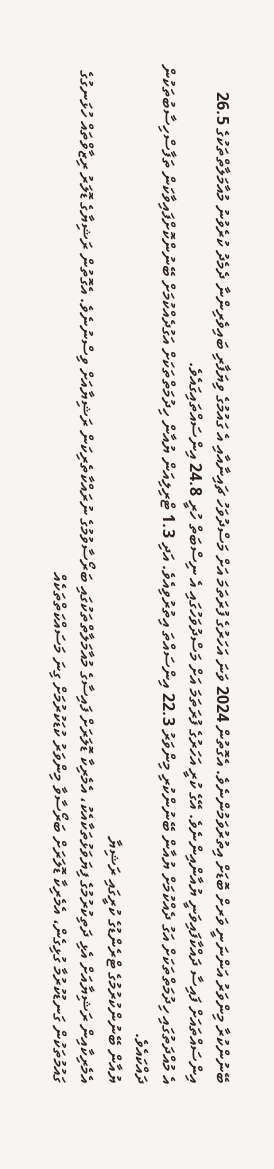ބޭނުންކުރާ މިންވަރު އަންނަނީ ވަރށް ބޮޑަށް އިތުރުވަމުންނެވެ. އެގޮތުން 2024 ވަނަ އަހަރުގެ ފުރަތަމަ އަށް މަސްދުވަހު ޗައިނާއާއި އެ ގައުމުގެ ވިޔަފާރި ބައިވެރިންނާ ދެމެދު ކުރެވުނު މުއާމަލާތްތަކުގެ 26.5 އިންސައްތައަށް ފައިސާ ދައްކާފައިވަނީ ޔުއާންއިންނެވެ. އޭގެ ކުރީ އަހަރުގެ ފުރަތަމަ އަށް މަސްދުވަހުގައި އެ ނިސްބަތް ހުރީ 24.8 އިންސައްތައިގައެވެ.
އެ މުއްދަތުގައި ހިދުމަތްތަކަށް އަގު ދެއްކުމަށް ޔުއާން ބޭނުންކުރި މިންވަރު 22.3 އިންސައްތަ އިތުރުވިއެވެ. އަދި 1.3 ޓްރިލިއަން ޔުއާން ހިދުމަތްތަކަށް އަގުދެއްކުމަށް ބޭނުންކޮށްފައިވާކަން ތަފާސްހިސާބުތަކުން ދައްކައެވެ.
ޔުއާން ބޭނުންކުރުމުގެ ޓްރެންޑުގެ ކުރީގައި ރަޝިޔާ
އެމެރިކާއިން ރަޝިޔާއަށް އެޅި ދަތިކުރުމުގެ ފިޔަވަޅުތަކާއެކު، އެމެރިކާ ޑޮލަރަށް ފައިސާގެ މުއާމަލާތްތަކުގައި ބަރޯސާވުމުގެ ނުރައްކާތެރިކަން ރަޝިޔާއަށް ވިސްނުނެވެ. އެގޮތުން ރަޝިޔާގެ ޑޮލަރު ރިޒާވްތައް ހުޅަނގުގެ ގައުމުތަކުން ގަނޑުކުރުމާ ގުޅިގެން، އެމެރިކާ ޑޮލަރަށް ބަރޯސާވާ މިންވަރު ކުޑަކުރުމަށް ގިނަ މަސައްކަތްތަކެއް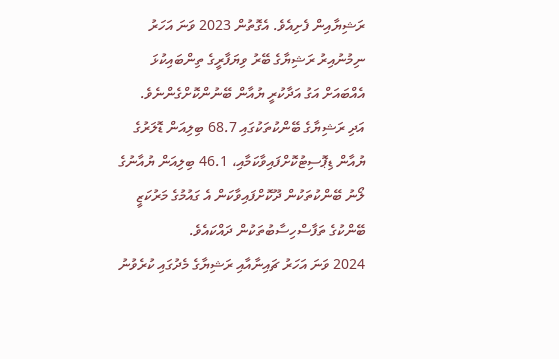ރަޝިޔާއިން ފެށިއެވެ. އެގޮތުން 2023 ވަނަ އަހަރު ނިމުނުއިރު ރަޝިޔާގެ ބޭރު ވިޔަފާރީގެ ތިންބައިކުޅަ އެއްބައަށް އަގު އަދާކުރީ ޔުއާން ބޭނުންކޮށްގެންނެވެ.
އަދި ރަޝިޔާގެ ބޭންކުތަކުގައި 68.7 ބިލިއަން ޑޮލަރުގެ ޔުއާން ޑިޕޮސިޓުކޮށްފައިވާކަމާއި، 46.1 ބިލިއަން ޔުއާނުގެ ލޯނު ބޭންކުތަކުން ދޫކޮށްފައިވާކަން އެ ގައުމުގެ މަރުކަޒީ ބޭންކުގެ ތަފާސްހިސާބުތަކުން ދައްކައެވެ.
2024 ވަނަ އަހަރު ޗައިނާއާއި ރަޝިޔާގެ މެދުގައި ކުރެވުނު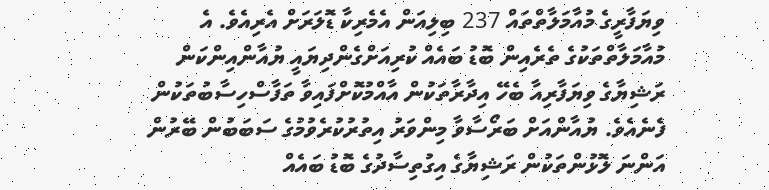ވިޔަފާރީގެ މުއާމަލާތްތައް 237 ބިލިއަން އެމެރިކާ ޑޮލަރަށް އެރިއެވެ. އެ މުއާމަލާތްތަކުގެ ތެރެއިން ބޮޑު ބައެއް ކުރިއަށްގެންދިޔައީ ޔުއާންއިންކަން ރަޝިޔާގެ ވިޔަފާރިއާ ބެހޭ އިދާރާތަކުން އާއްމުކޮށްފައިވާ ތަފާސްހިސާބުތަކުން ފެނެއެވެ. ޔުއާންއަށް ބަރޯސާވާ މިންވަރު އިތުރުކުރެވުމުގެ ސަބަބުން ބޭރުން އަންނަ ލޮޅުންތަކުން ރަޝިޔާގެ އިގުތިސާދުގެ ބޮޑު ބައެއް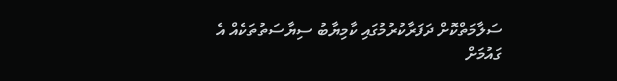ސަލާމަތްކޮށް ދަފަރާކުރުމުގައި ކާމިޔާބު ސިޔާސަތުތަކެއް އެ ގައުމަށް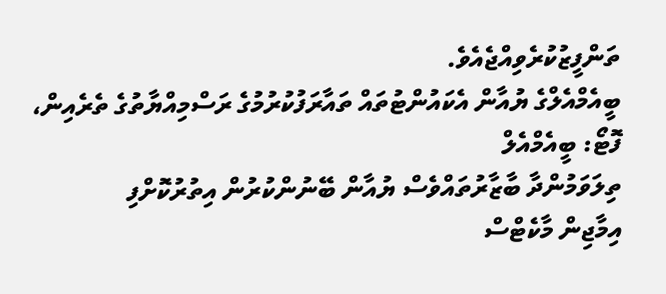ތަންފީޒުކުރެވިއްޖެއެވެ.
ބީއެމްއެލްގެ ޔުއާން އެކައުންޓުތައް ތައާރަފުކުރުމުގެ ރަސްމިއްޔާތުގެ ތެރެއިން، ފޮޓޯ: ބީއެމްއެލް
ތިލަވަމުންދާ ބާޒާރުތައްވެސް ޔުއާން ބޭނުންކުރުން އިތުރުކޮށްފި
އިމާޖިން މާކެޓްސް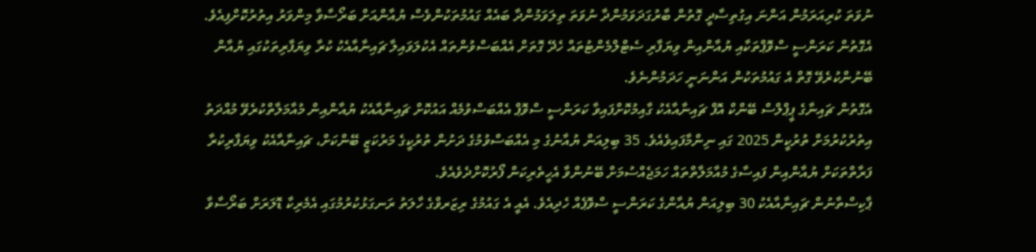ނުވަތަ ކުރިއަރަމުން އަންނަ އިގުތިސާދީ ގޮތުން ބާރުގަދަވަމުންދާ ނުވަތަ ތިލަވަމުންދާ ބައެއް ގައުމުތަކުންވެސް ޔުއާންއަށް ބަރޯސާވާ މިންވަރު އިތުރުކޮށްފިއެވެ. އެގޮތުން ކަރަންސީ ސްވޮޕްތަކާއި ޔުއާންއިން ވިޔަފާރި ސެޓްލްމެންޓުތައް ހެދޭ ގޮތަށް އެއްބަސްވުންތައް އެކުލަވައިލާ ޗައިނާއާއެކު ކުރާ ވިޔަފާރިތަކުގައި ޔުއާން ބޭނުންކުރެވޭ ގޮތް އެ ގައުމުތަކުން އަންނަނީ ހަދަމުންނެވެ.
އެގޮތުން ޗައިނާގެ ޕީޕްލްސް ބޭންކް އޮފް ޗައިނާއާއެކު ގާއިމުކޮށްފައިވާ ކަރަންސީ ސްވޮޕް އެއްބަސްވުމެއް އައުކޮށް ޗައިނާއާއެކު ޔުއާންއިން މުއާމަލާތްކުރެވޭ މުއްދަތު އިތުރުކުރުމަށް ތުރުކީން 2025 ގައި ނިންމާފައިވެއެވެ. 35 ބިލިއަން ޔުއާނުގެ މި އެއްބަސްވުމުގެ ދަށުން ތުރުކީގެ މަރުކަޒީ ބޭންކަށް، ޗައިނާއާއެކު ވިޔަފާރިކުރާ ފަރާތްތަކަށް ޔުއާންއިން ފައިސާގެ މުއާމަލާތްތައް ހަމަޖެއްސުމަށް ބޭނުންވާ އެހީތެރިކަން ފޯރުކޮށްދެވެއެވެ.
ޕާކިސްތާނުން ޗައިނާއާއެކު 30 ބިލިއަން ޔުއާންގެ ކަރަންސީ ސްވޮޕެއް ހެދިއެވެ. އެއީ އެ ގައުމުގެ ރިޒަރވްގެ ހާލަތު ރަނގަޅުކުރުމުގައި އެމެރިކާ ޑޮލަރަށް ބަރޯސާވާ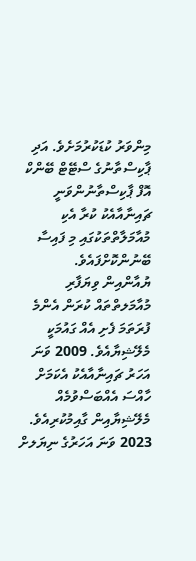މިންވަރު ކުޑަކުރުމަށެވެ. އަދި ޕާކިސްތާނުގެ ސްޓޭޓް ބޭންކް އޮފް ޕާކިސްތާނުންވަނީ ޗައިނާއާއެކު ކުރާ އެކި މުއާމަލާތްތަކުގައި މި ފައިސާ ބޭނުންކޮށްފައެވެ.
ޔުއާންއިން ވިޔަފާރި މުއާމަލތްތައް ކުރަން އެންމެ ފުރަތަމަ ފެށި އެއް ގައުމަކީ މެލޭޝިޔާއެވެ. 2009 ވަނަ އަހަރު ޗައިނާއާއެކު އެކަމަށް ހާއްސަ އެއްބަސްވުމެއް މެލޭޝިޔާއިން ގާއިމުކުރިއެވެ. 2023 ވަނަ އަހަރުގެ ނިޔަލށް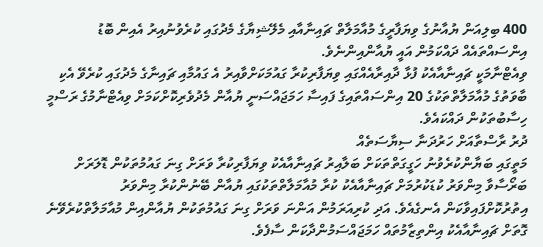400 ބިލިއަން ޔުއާނުގެ ވިޔަފާރީގެ މުއާމަލާތް ޗައިނާއާއި މެލޭޝިޔާގެ މެދުގައި ކުރެވުނުއިރު އެއިން ބޮޑު އިންސައްތައެއް ދައްކަމުން އައީ ޔުއާންއިންނެވެ.
ވިއެޓްނާމަކީ ޗައިނާއާއެކު ފުޅާ ދާއިރާއެއްގައި ވިޔަފާރިކުރާ ގައުމަކަށްވާއިރު އެ ގައުމާއި ޗައިނާގެ މެދުގައި ކުރެވޭ އެކި ބާވަތުގެ މުއާމަލާތްތަކުގެ 20 އިންސައްތައިގެ ފައިސާ ހަމަޖައްސަނީ ޔުއާން މެދުވެރިކޮށްކަމަށް ވިއެޓްނާމުގެ ރަސްމީ ހިސާބުތަކުން ދައްކައެވެ.
ދުރު ރާސްތާއަށް ހަރުދަނާ ސިޔާސަތެއް
މަތީގައި ބަޔާންކުރެވުނު ހަގީގަތްތަކަށް ބަލާއިރު ޗައިނާއާއެކު ވިޔަފާރިކުރާ ވަރަށް ގިނަ ގައުމުތަކުން ޑޮލަރަށް ބަރޯސާވާ މިންވަރު ކުޑަކުރުމަށް ޗައިނާއާއެކު ކުރާ މުއާމަލާތްތަކުގައި ޔުއާން ބޭނުންކުރާ މިންވަރު އިތުރުކޮށްފައިވާކަން އެނގެއެވެ. އަދި ކުރިއަރަމުން އަންނަ ވަރަށް ގިނަ ގައުމުތަކުން ޔުއާންއިން މުއާމަލާތްކުރެވޭނެ ގޮތަށް ޗައިނާއާއެކު އިންތިޒާމުތައް ހަމަޖައްސަމުންދާކަން ސާފެވެ.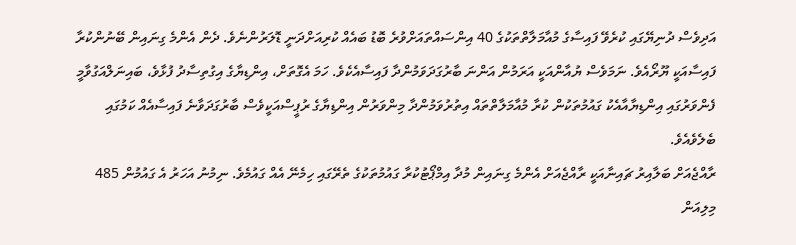އަދިވެސް ދުނިޔޭގައި ކުރެވޭ ފައިސާގެ މުއާމަލާތްތަކުގެ 40 އިންސައްތައަށްވުރެ ބޮޑު ބައެއް ކުރިއަށްދަނީ ޑޮލަރުންނެވެ. ދެން އެންމެ ގިނައިން ބޭނުންކުރާ ފައިސާއަކީ ޔޫރޯއެވެ. ނަމަވެސް ޔުއާންއަކީ އަރަމުން އަންނަ ބާރުގަދަވަމުންދާ ފައިސާއެކެވެ. ހަމަ އެގޮތަށް، އިންޑިޔާގެ އިގުތިސާދު ފުޅާވެ، ބައިނަލްއަގުވާމީ ފެންވަރުގައި އިންޑިޔާއާއެކު ގައުމުތަކުން ކުރާ މުއާމަލާތްތައް އިތުރުވަމުންދާ މިންވަރުން އިންޑިޔާގެ ރުޕީސްއަކީވެސް ބާރުގަދަވާނެ ފައިސާއެއް ކަމުގައި ބެލެވެއެވެ.
ރާއްޖެއަށް ބަލާއިރު ޗައިނާއަކީ ރާއްޖެއަށް އެންމެ ގިނައިން މުދާ އިމްޕޯޓުކުރާ ގައުމުތަކުގެ ތެރޭގައި ހިމެނޭ އެއް ގައުމެވެ. ނިމުނު އަހަރު އެ ގައުމުން 485 މިލިއަން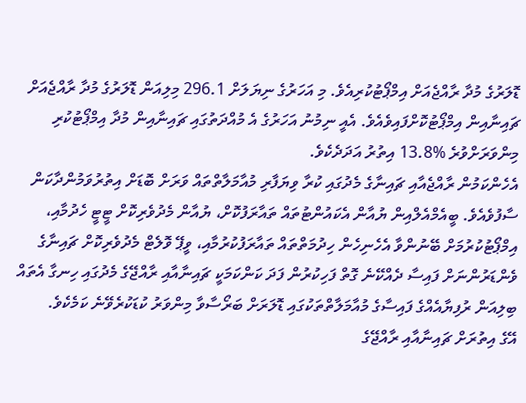ޑޮލަރުގެ މުދާ ރާއްޖެއަށް އިމްޕޯޓުކުރިއެވެ. މި އަހަރުގެ ނިޔަލަށް 296.1 މިލިއަން ޑޮލަރުގެ މުދާ ރާއްޖެއަށް ޗައިނާއިން އިމްޕޯޓުކޮށްފައިވެއެވެ. އެއީ ނިމުނު އަހަރުގެ އެ މުއްދަތުގައި ޗައިނާއިން މުދާ އިމްޕޯޓުކުރި މިންވަރަށްވުރެ %13.8 އިތުރު އަދަދެކެވެ.
އެހެންކަމުން ރާއްޖެއާއި ޗައިނާގެ މެދުގައި ކުރާ ވިޔަފާރި މުއާމަލާތްތައް ވަރަށް ބޮޑަށް އިތުރުވަމުންދާކަން ސާފުވެއެވެ. ބީއެމްއެލްއިން ޔުއާން އެކައުންޓުތައް ތައާރަފުކޮށް، ޔުއާން މެދުވެރިކޮށް ޓީޓީ ހެދުމާއި، އިމްޕޯޓުކުރުމަށް ބޭނުންވާ އެހެނިހެން ހިދުމަތްތައް ތައާރަފުކުރުމާއި، ވީޕޭ ވޮލެޓް މެދުވެރިކޮށް ޗައިނާގެ ވެންޑަރުންނަށް ފައިސާ ދެއްކޭނެ ގޮތް ފަހިކުރުން ފަދަ ކަންކަމަކީ ޗައިނާއާއި ރާއްޖޭގެ މެދުގައި ހިނގާ އެތައް ބިލިއަން ރުފިޔާއެއްގެ ފައިސާގެ މުއާމަލާތްތަކުގައި ޑޮލަރަށް ބަރޯސާވާ މިންވަރު ކުޑަކުރެވޭނެ ކަމެކެވެ.
އޭގެ އިތުރަށް ޗައިނާއާއި ރާއްޖޭގެ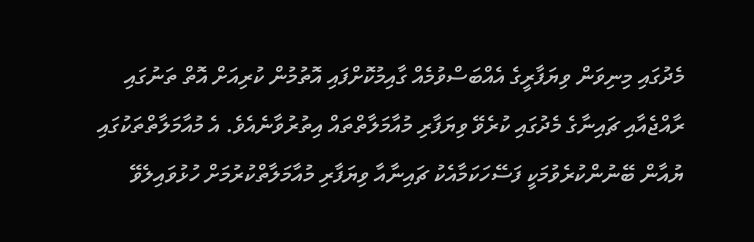މެދުގައި މިނިވަން ވިޔަފާރީގެ އެއްބަސްވުމެއް ގާއިމުކޮށްފައި އޮތުމުން ކުރިއަށް އޮތް ތަނުގައި ރާއްޖެއާއި ޗައިނާގެ މެދުގައި ކުރެވޭ ވިޔަފާރި މުއާމަލާތްތައް އިތުރުވާނެއެވެ. އެ މުއާމަލާތްތަކުގައި ޔުއާން ބޭނުންކުރެވުމަކީ ފަސޭހަކަމާއެކު ޗައިނާއާ ވިޔަފާރި މުއާމަލާތްކުރުމަށް ހުޅުވައިލެވޭ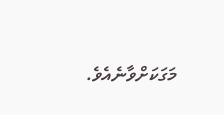މަގަކަށްވާނެއެވެ.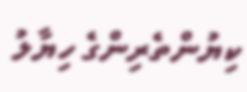ކިޔުންތެރިންގެ ހިޔާލު